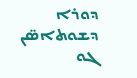ܕܘܪܐ ܕܫܘܬܐܣ̈ܢ ܓܘ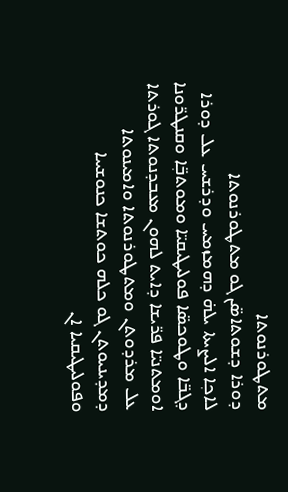ܡܬܛܘܪܢܘܬܐ
ܕܘܪܐ ܕܫܘܬܐܣ̈ܢ ܓܘ ܡܬܛܘܪܢܘܬܐ
ܠܐܟ݂ܐ ܐܠܨܝܬܐ ܝܠܗ̇ ܕܗܡܙܡܚ ܘܕܪܫܚ ܥܠ ܕܘܪܐ ܕܓܒ̈ܐ ܘܛܘܟܣ̈ܐ ܦܘܠܝܛܝܩܝ̈ܐ ܘܡܘܬܒ݂̈ܐ ܘܩܢܛܪ̈ܘܢܐ ܐܘܡܬܢܝ̈ܐ ܦܪ̈ܝܫܐ ܕܐܝܬ ܠܗܘܢ ܡܥܒܕܢܘܬܐ ܓܘܪܬܐ ܥܠ ܡܪܕܘܬܢ ܘܡܬܛܘܪܢܘܬܐ ܘܐܡܝܢܘܬܐ ܕܡܕܝܢܝܘܬܢ ܓܘ ܟܠܗ ܟܘܬܫܐ ܟܢܘܫܝܝܐ ܘܦܘܠܝܛܝܩܝܐ ܐܢ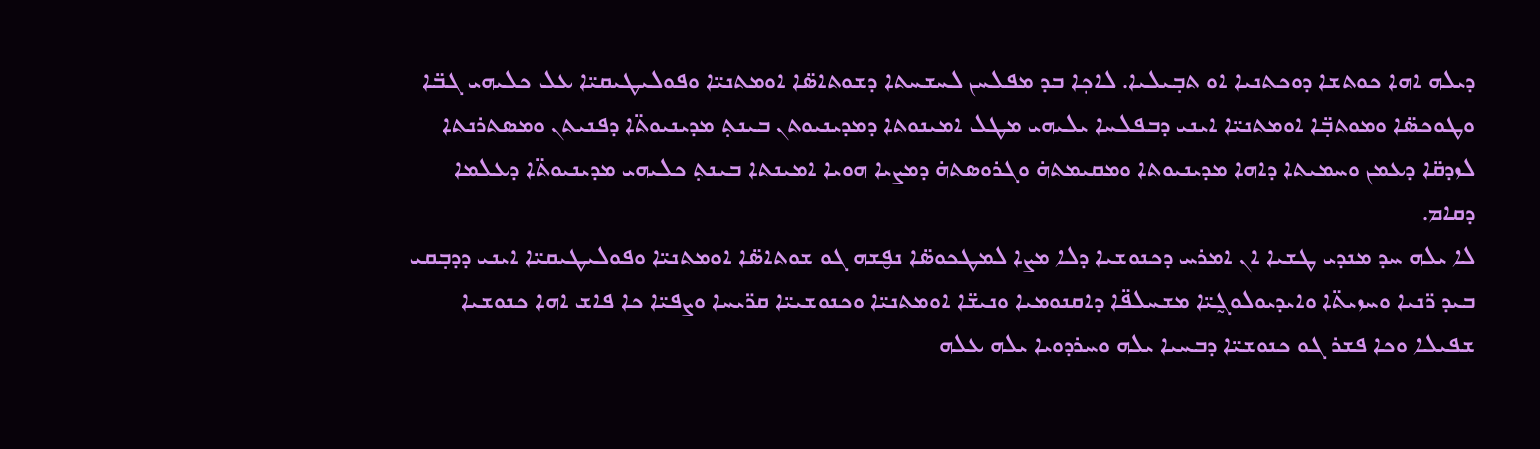ܕܝܠܗ ܐܗܐ ܟܘܬܫܐ ܕܘܟܬܢܝܐ ܐܘ ܬܒ݂ܝܠܝܐ. ܠܐܟ݂ܐ ܒܕ ܡܦܠܚܢ ܠܚܫܚܬܐ ܕܫܘܬܐܣ̈ܐ ܐܘܡܬܢܝ̈ܐ ܘܦܘܠܝܛܝܩܝ̈ܐ ܥܠ ܟܠܝܗܝ ܓܒ̈ܐ ܘܛܘܟܣ̈ܐ ܘܡܘܬܒ݂̈ܐ ܐܘܡܬܢܝ̈ܐ ܐܝܢܝ ܕܒܦܠܚܐ ܝܠܝܗܝ ܡܛܠ ܐܡܝܢܘܬܐ ܕܡܕܝܢܝܘܬܢ ܒܝܢܬ݂ ܡܕܝܢܝܘܬ̈ܐ ܕܦܢܝܬܢ ܘܡܣܬܪܢܬܐ ܠܙܕܩ̈ܐ ܕܥܡܢ ܘܚܡܝܬܐ ܕܐܗܐ ܡܕܝܢܝܘܬܐ ܘܡܩܝܡܬܗ̇ ܘܓܪܘܣܬܗ̇ ܕܡܨܝܐ ܗܘܝܐ ܐܡܝܢܬܐ ܒܝܢܬ݂ ܟܠܝܗܝ ܡܕܝܢܝܘܬ̈ܐ ܕܥܠܡܐ ܕܩܐܡ.
ܠܐ ܝܠܗ ܚܕ ܡܢܕܝ ܛܫܝܐ ܐܢ ܐܡܪܚ ܕܟܢܘܫܝܐ ܕܠܐ ܡܨܐ ܠܡܛܟܘܣ̈ܐ ܢܦ̮ܫܗ ܓܘ ܫܘܬܐܣ̈ܐ ܐܘܡܬܢܝ̈ܐ ܘܦܘܠܝܛܝܩܝ̈ܐ ܐܝܢܝ ܕܕܒ݂ܩܝ ܒܝܕ ܪ̈ܢܝܐ ܘܚܙܝܬ̈ܐ ܘܐܝܕܝܘܠܘܓ̰ܝ̈ܐ ܡܫܚܠܦ̈ܐ ܕܐܩܢܘܡܝܐ ܘܢܝܫ̈ܐ ܐܘܡܬܢܝ̈ܐ ܘܟܢܘܫܝܝ̈ܐ ܩܪ̈ܝܚܐ ܘܨܦܝ̈ܐ ܟܐ ܦܐܫ ܐܗܐ ܟܢܘܫܝܐ ܫܦܝܠܐ ܘܟܐ ܦܫܪ ܓܘ ܟܢܘܫܝ̈ܐ ܕܒܚܝܐ ܝܠܗ ܘܚܪܕܘܝܐ ܝܠܗ ܥܠܗ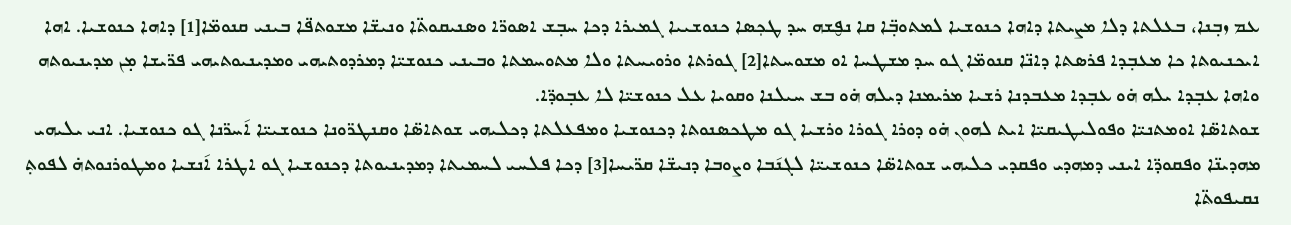ܥܡ ܙܒ݂ܢܐ، ܒܥܠܬܐ ܕܠܐ ܡܨܝܬܐ ܕܐܗܐ ܟܢܘܫܝܐ ܠܡܬܘܒ݂̈ܐ ܩܐ ܢܦ̮ܫܗ ܚܕ ܛܟ݂ܣܐ ܟܢܘܫܝܝܐ ܓܡܝܪܐ ܕܟܐ ܚܒ݂ܫ ܐܣܘܪ̈ܐ ܘܣܢܝܩܘܬ̈ܐ ܘܢܝܫ̈ܐ ܡܫܘܬܦ̈ܐ ܒܝܢܝ ܩܢܘܡ̈ܐ[1] ܕܐܗܐ ܟܢܘܫܝܐ. ܐܗܐ ܐܝܟܢܝܘܬܐ ܟܐ ܡܥܒ݂ܕܐ ܦܪܣܬܐ ܕܐܢ̈ܐ ܩܢܘܡ̈ܐ ܓܘ ܚܕ ܡܫܛܚܐ ܐܘ ܡܫܘܚܬܐ[2] ܓܘܪܬܐ ܘܪܘܝܚܬܐ ܘܠܐ ܡܬܘܚܡܬܐ ܘܒܝܢܝ ܟܢܘܫܝ̈ܐ ܕܡܪܕܘܬܝܗܝ ܘܡܕܝܢܝܘܬܝܗܝ ܦܪ̈ܝܫܐ ܡ̣ܢ ܡܕܝܢܝܘܬܗ ܘܐܗܐ ܥܒ݂ܕܐ ܝܠܗ ܗ̇ܘ ܥܒ݂ܕܐ ܡܥܒܕܢܐ ܪܫܝܐ ܡܪܝܡܢܐ ܕܝܠܗ ܗ̇ܘ ܒܫ ܚܝܠܢܐ ܘܩܘܝܐ ܥܠ ܟܢܘܫܝ̈ܐ ܠܐ ܥܒ݂ܘܕ̈ܐ.
ܫܘܬܐܣ̈ܐ ܐܘܡܬܢܝ̈ܐ ܘܦܘܠܝܛܝܩܝ̈ܐ ܐܝܬ ܠܗܘܢ ܗ̇ܘ ܕܘܪܐ ܓܘܪܐ ܘܪܫܝܐ ܓܘ ܡܛܟܣܢܘܬܐ ܕܟܢܘܫܝܐ ܘܡܦܥܠܬܐ ܕܟܠܝܗܝ ܫܘܬܐܣ̈ܐ ܘܩܢܛܪ̈ܘܢܐ ܟܢܘܫܝܝ̈ܐ ܐ݇ܚܪ̈ܢܐ ܓܘ ܟܢܘܫܝܐ. ܐܢܝ ܝܠܝܗܝ ܡܗܕܝܢ̈ܐ ܘܦܩܘܕ̈ܐ ܐܝܢܝ ܕܡܗܕܝ ܘܦܩܕܝ ܟܠܝܗܝ ܫܘܬܐܣ̈ܐ ܟܢܘܫܝܝ̈ܐ ܠܓܢ݇ܒܐ ܘܨܘܒܐ ܕܢܝܫ̈ܐ ܩܪ̈ܝܚܐ[3] ܕܟܐ ܦܠܚܝ ܠܚܡܝܬܐ ܕܡܕܝܢܝܘܬܐ ܕܟܢܘܫܝܐ ܓܘ ܐܛܪܐ ܐ݇ܢܫܝܐ ܘܡܛܘܪܢܘܬܗ̇ ܠܦܘܬ݂ ܢܩܝܦܘܬ̈ܐ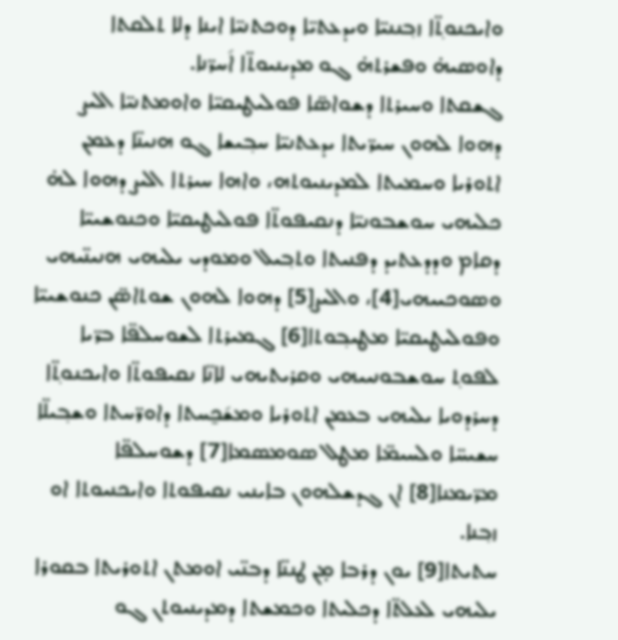ܘܐܝܟܢܘܬ݂̈ܐ ܙܒ݂ܢܢܝ̈ܐ ܘܝܕܥܬܝ̈ܐ ܕܘܟܬܢܝ̈ܐ ܐܝܢܐ ܕܠܐ ܬܠܩܬܐ ܕܐܘܣܝܗ̇ ܘܦܫܪܬܗ̇ ܓܘ ܡܕܝܢܝܘܬ̈ܐ ܐ݇ܚܪ̈ܢܐ.
ܓܫܩܬܐ ܘܚܝܪܬܐ ܕܫܘܐܣ̈ܐ ܦܘܠܝܛܝܩܝ̈ܐ ܘܐܘܡܬܢܝ̈ܐ ܐܠܝܨ ܕܗܘܐ ܠܗܘܢ ܚܝܪ̈ܝܬܐ ܝܕܥܬܢܝ̈ܐ ܚܒ݂ܝܫܐ ܓܘ ܗܢܝܢ̈ܐ ܕܥܡܢ ܐܬܘܪܝܐ ܘܚܡܝܬܐ ܠܡܕܝܢܝܘܬܗ، ܘܐܗܐ ܚܝܪܬܐ ܐܠܝܨ ܕܗܘܐ ܠܗ̇ ܟܠܝܗܝ ܚܘܫܒܘܢܝ̈ܐ ܕܢܩܝܦܘܬ̈ܐ ܦܘܠܝܛܝܩܝ̈ܐ ܘܟܢܘܫܝܝ̈ܐ ܕܩܐܡ ܘܕܕܥܬܝܕ ܕܦܢܝܬܐ ܘܬܒ݂ܝܠ ܘܡܘܕܝ ܝܠܝܗܝ ܗܢܝܢ̈ܝܗܝ ܘܣܘܟܝܝܗܝ[4]، ܘܐܠܝܨ[5] ܕܗܘܐ ܠܗܘܢ ܫܘܬܐܣ̈ܢ ܟܢܘܫܝܝ̈ܐ ܘܦܘܠܝܛܝܩܝ̈ܐ ܡܛܝܒ݂ܘܬܐ[6] ܓܡܝܪܬܐ ܠܫܘܚܠܦ̈ܐ ܒܪ̈ܝܐ ܠܦܘܬ݂ ܚܘܫܒܘܢܝܝܗܝ ܘܩܪܝܬܝܗܝ ܠܐܢ̈ܐ ܢܩܝܦܘܬ̈ܐ ܘܐܝܟܢܘܬ݂̈ܐ ܕܚܪܕܘܝܐ ܝܠܝܗܝ ܒܥܡܢ ܐܬܘܪܝܐ ܘܡܫ݇ܟ̰ܚܬܐ ܕܐܘܪ̈ܚܬܐ ܘܫܒ݂ܝܠ̈ܐ ܚܫܝܚ̈ܐ ܘܠܚܝܡ̈ܐ ܡܛܠ ܣܘܡܣܡܐ[7] ܕܫܘܚܠܦ̈ܐ ܡܪ̈ܝܡܢܐ[8] ܐܢ ܓܕܫܠܗܘܢ ܒܐܝܢܝ ܢܩܝܦܘܬܐ ܘܐܝܟܢܝܘܬܐ ܐܘ ܙܒ݂ܢܐ.
ܚܬܝܬܐ[9] ܝܘܢ ܕܪܒܐ ܡ̣ܢ ܛܢܢ̈ܐ ܕܒܢ̈ܝ ܐܘܡܬܢ ܐܬܘܪܝܬܐ ܒܩܘܪܐ ܝܠܝܗܝ ܠܥܠܬ̈ܐ ܕܟܠܝܬܐ ܘܟܡܫܬܐ ܕܡܕܝܢܝܘܬܢ ܓܘ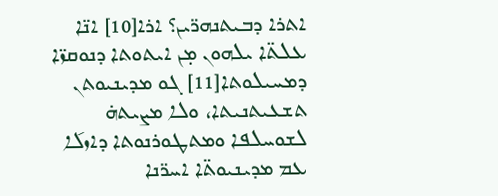ܐܬܪܐ ܕܒܝܬܢܗܪ̈ܝܢ؟ ܐܪܐ[10] ܐܢ̈ܐ ܥܠܬ̈ܐ ܝܠܗܘܢ ܡ̣ܢ ܐܝܬܘܬܐ ܕܢܘܩܙ̈ܐ ܕܡܚܝܠܘܬܐ[11] ܓܘ ܡܕܝܢܝܘܬܢ ܬܫܥܝܬܢܝܬܐ، ܘܠܐ ܡܨܝܬܗ̇ ܠܫܘܚܠܦܐ ܘܡܬܛܘܪܢܘܬܐ ܕܐܙܠ݇ܐ ܥܡ ܡܕܝܢܝܘܬ̈ܐ ܐܚܪ̈ܢܐ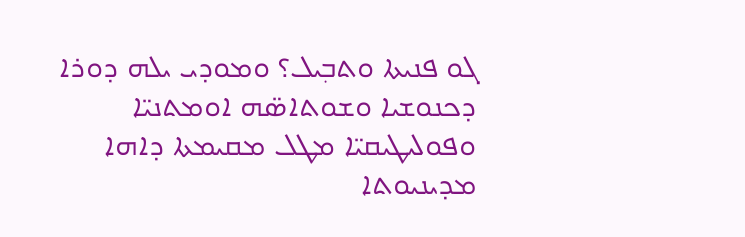ܓܘ ܦܢܝܬܐ ܘܬܒ݂ܝܠ؟ ܘܡܘܕܝ ܝܠܗ ܕܘܪܐ ܕܟܢܘܫܝܐ ܘܫܘܬܐܣ̈ܗ ܐܘܡܬܢܝ̈ܐ ܘܦܘܠܝܛܝܩܝ̈ܐ ܡܛܠ ܡܩܝܡܬܐ ܕܐܗܐ ܡܕܝܢܝܘܬܐ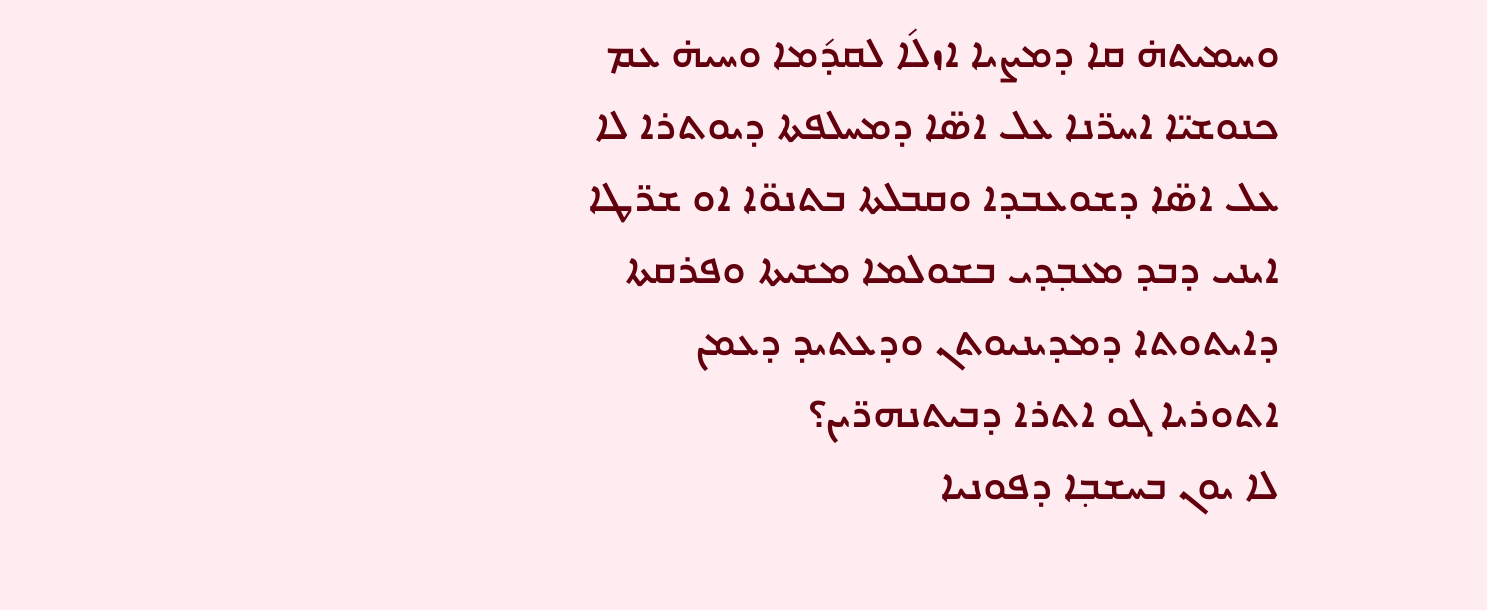ܘܚܡܝܬܗ̇ ܩܐ ܕܡܨܝܐ ܐܙܠ݇ܐ ܠܩܕ݇ܡܐ ܘܚܝܗ̇ ܥܡ ܟܢܘܫܝ̈ܐ ܐܚܪ̈ܢܐ ܥܠ ܐܣ̈ܐ ܕܡܚܠܦܬܐ ܕܝܘܬܪܐ ܠܐ ܥܠ ܐܣ̈ܐ ܕܫܘܥܒܕܐ ܘܩܒܠܬܐ ܒܬܢܘ̈ܐ ܐܘ ܫܪ̈ܛܐ ܐܝܢܝ ܕܒܕ ܡܥܒ݂ܕܝ ܒܫܘܠܡܐ ܡܫܝܬܐ ܘܦܪܩܬܐ ܕܐܝܬܘܬܐ ܕܡܕܝܢܝܘܬܢ ܘܕܥܬܝܕ ܕܥܡܢ ܐܬܘܪܝܐ ܓܘ ܐܬܪܐ ܕܒܝܬܢܗܪ̈ܝܢ؟
ܠܐ ܝܘܢ ܒܚܫܒ݂ܐ ܕܦܘܢܝܐ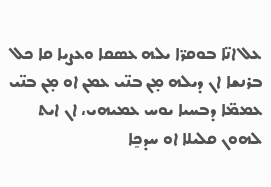ܥܠ ܐܢ̈ܐ ܒܘܩܪ̈ܐ ܝܠܗ ܥܣܩܐ ܘܥܨܝܐ ܩܐ ܟܠ ܒܪܢܫܐ ܐܢ ܕܝܠܗ ܡ̣ܢ ܒܢ̈ܝ ܥܡܢ ܐܘ ܡ̣ܢ ܒܢ̈ܝ ܥܡܡ̈ܐ ܕܒܚܝܐ ܝܘܚ ܥܡܝܗܝ، ܐܢ ܐܝܬ ܠܗܘܢ ܩܠܝܠܐ ܐܘ ܚܕܟ̰ܐ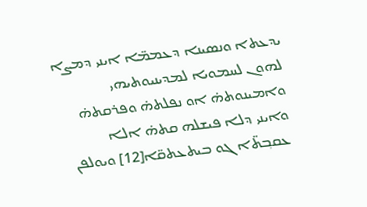ܝܕܥܬܐ ܘܢܣܝܢܐ ܕܥܡܡ̈ܐ ܐܝܢܝ ܕܡܨܐ ܠܗܘܢ ܠܚܡܘܝܐ ܠܡܕܝܢܝܘܬܝܗܝ ܘܐܡܝܢܘܬܗ̇ ܐܘ ܢܦܠܬܗ̇ ܘܦܪܩܬܗ̇ ܘܐܝܢܝ ܕܠܐ ܦܝܫܠܗ ܩܬܗ̇ ܐܠܐ ܥܩܒ݂ܬ̈ܐ ܓܘ ܒܝܬܥܬܩ̈ܐ[12] ܘܝܘܠܦܢ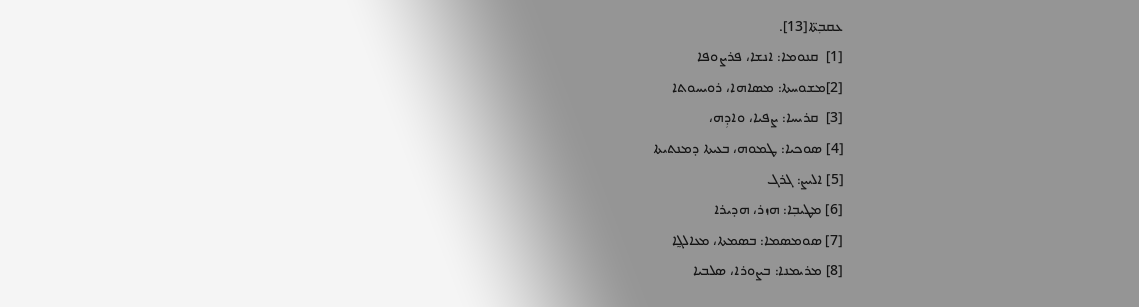ܥܩܒ݂ܬ̈ܐ[13].
[1]  ܩܢܘܡܐ: ܐܢܫܐ، ܦܪܨܘܦܐ
[2]ܡܫܘܚܬܐ: ܡܣܐܗܐ، ܪܘܝܚܘܬܐ
[3]  ܩܪܝܚܐ: ܨܦܝܐ، ܘܐܕܼܗ،
[4] ܣܘܟܝܐ: ܛܡܘܗ، ܒܥܝܬܐ ܕܡܢܬܝܬܐ
[5] ܐܠܝܨ: ܓܪܓ
[6] ܡܛܝܒ݂ܐ: ܗܙܪ، ܗܕܝܪܐ
[7] ܣܘܡܣܡܐ: ܒܣܡܬܐ، ܡܥܐܠܓ̰ܐ
[8] ܡܪܝܡܢܐ: ܒܨܘܪܐ، ܣܠܒܝܐ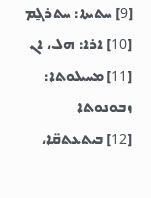[9] ܚܬܝܬܐ: ܚܬܪܓ̰ܡ
[10] ܐܪܐ: ܗܠ، ܐܢ
[11] ܡܚܝܠܘܬܐ: ܙܒܘܢܘܬܐ
[12] ܒܝܬܥܬܩ̈ܐ،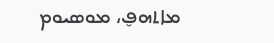ܡܐܬܗܦ̮، ܡܘܣܝܘܡ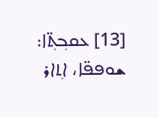[13] ܥܩܒ݂ܬ݂̈ܐ: ܫܘܦܦ̈ܐ، ܐܬ݂ܐܪ